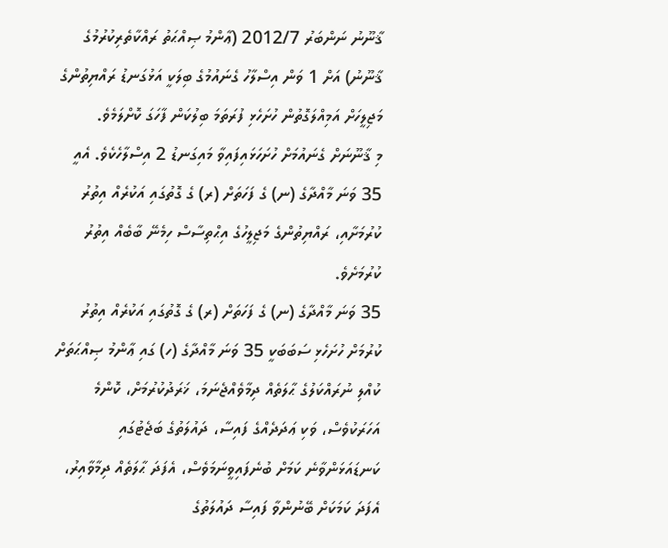ޤާނޫނު ނަންބަރު 2012/7 (ޢާންމު ޞިއްޙަތު ރައްކާތެރިކުރުމުގެ ޤާނޫނު) އަށް 1 ވަން އިސްލާހު ގެނައުމުގެ ބިލަކީ އަޅުގަނޑު ރައްޔިތުންގެ މަޖިލީހަށް އަމިއްލަގޮތުން ހުށަހެޅި ފުރަތަމަ ބިލުކަން ފާހަގަ ކޮށްލަމެވެ.
މި ޤާނޫނަށް ގެނައުމަށް ހުށަހަޅައިފައިވާ މައިގަނޑު 2 އިސްލާހެކެވެ. އެއީ 35 ވަނަ މާއްދާގެ (ނ) ގެ ފަހަތަށް (ރ) ގެ ގޮތުގައި އަކުރެއް އިތުރު ކުރުމަށާއި، ރައްޔިތުންގެ މަޖިލީހުގެ އިޙްތިސާސް ހިމެނޭ ބާބެއް އިތުރު ކުރުމަށެވެ.
35 ވަނަ މާއްދާގެ (ނ) ގެ ފަހަތަށް (ރ) ގެ ގޮތުގައި އަކުރެއް އިތުރު ކުރުމަށް ހުށަހެޅި ސަބަބަކީ 35 ވަނަ މާއްދާގެ (ހ) ގައި ޢާންމު ޞިއްޙަތަށް ކުއްލި ނުރައްކަލުގެ ޙާލަތެއް ދިމާވެއްޖެނަމަ، ޚަރަދުކުރުމަށް، ކޮންމެ އަހަރަކުވެސް، ވަކި ޢަދަދެއްގެ ފައިސާ، ދައުލަތުގެ ބަޖެޓުގައި ކަނޑައަޅަންވާނެ ކަމަށް ބުނެފައިވީނަމަވެސް، އެފަދަ ޙާލަތެއް ދިމާވާއިރު، އެފަދަ ކަމަކަށް ބޭނުންވާ ފައިސާ ދައުލަތުގެ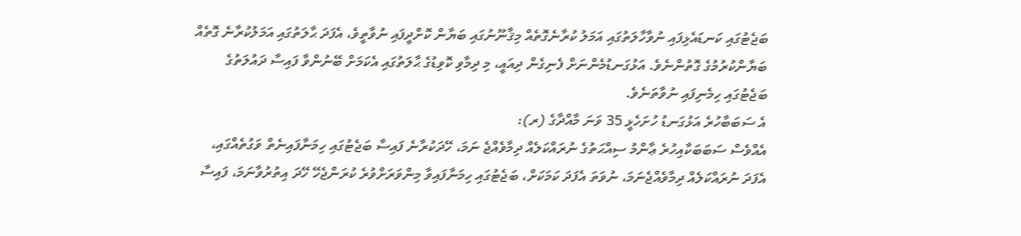ބަޖެޓުގައި ކަނޑައެޅިފައި ނުވާހާލަތުގައި އަމަލު ކުރާނެގޮތެއް މިޤާނޫނުގައި ބަޔާން ކޮށްދީފައި ނުވާތީވެ، އެފަދަ ޙާލަތުގައި އަމަލުކުރާނެ ގޮތެއް ބަޔާންކުރުމުގެ ގޮތުންނެވެ. އަޅުގަނޑުމެންނަށް ފެނިގެން ދިއައީ، މި ދިމާވި ކޮވިޑުގެ ޙާލަތުގައި އެކަމަށް ބޭނުންވާ ފައިސާ ދައުލަތުގެ ބަޖެޓުގައި ހިމެނިފައި ނުވާތަނެވެ.
އެ ސަބަބާހުރެ އަޅުގަނޑު ހުށަހެޅީ 35 ވަނަ މާއްދާގެ (ރ):
އެއްވެސް ސަބަބަކާއިހުރެ ޢާންމު ސިއްޙަތުގެ ނުރައްކަލެއް ދިމާވެއްޖެ ނަމަ، ހޭދަކުރާނެ ފައިސާ ބަޖެޓުގައި ހިމަނާފައިނެތް ވަގުތެއްގައި، އެފަދަ ނުރައްކަލެއް ދިމާވެއްޖެނަމަ، ނުވަތަ އެފަދަ ކަމަކަށް، ބަޖެޓުގައި ހިމަނާފައިވާ މިންވަރަށްވުރެ ކުރަންޖެހޭ ހޭދަ އިތުރުވާނަމަ، ފައިސާ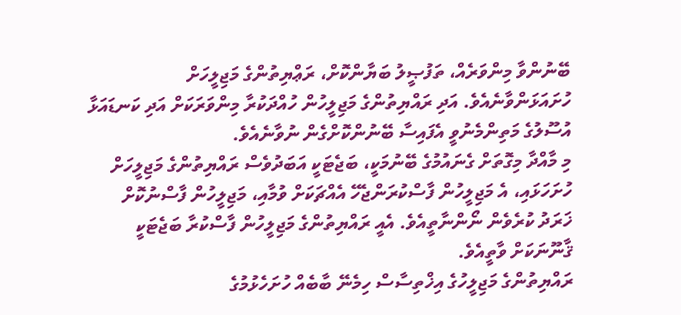ބޭނުންވާ މިންވަރެއް، ތަފުޞީލު ބަޔާންކޮށް، ރަޢްޔިތުންގެ މަޖިލީހަށް ހުށައަޅަންވާނެއެވެ. އަދި ރައްޔިތުންގެ މަޖިލީހުން ހުއްދަކުރާ މިންވަރަކަށް އަދި ކަނޑައަޅާ އުސޫލުގެ މަތިންމެނުވީ އެފައިސާ ބޭނުންކޮށްގެން ނުވާނެއެވެ.
މި މާއްދާ މިގޮތަށް ގެނައުމުގެ ބޭނުމަކީ، ބަޖެޓަކީ އަބަދުވެސް ރައްޔިތުންގެ މަޖިލީހަށް ހުށަހަޅައި، އެ މަޖިލީހުން ފާސްކުރަންޖެހޭ އެއްޗަކަށް ވުމާއި، މަޖިލީހުން ފާސްނުކޮށް ޚަރަދު ކުރެވެން ނޯންނާތީއެވެ. އެއީ ރައްޔިތުންގެ މަޖިލީހުން ފާސްކުރާ ބަޖެޓަކީ ޤާނޫނަކަށް ވާތީއެވެ.
ރައްޔިތުންގެ މަޖިލީހުގެ އިޚްތިސާސް ހިމެނޭ ބާބެއް ހުށަހެޅުމުގެ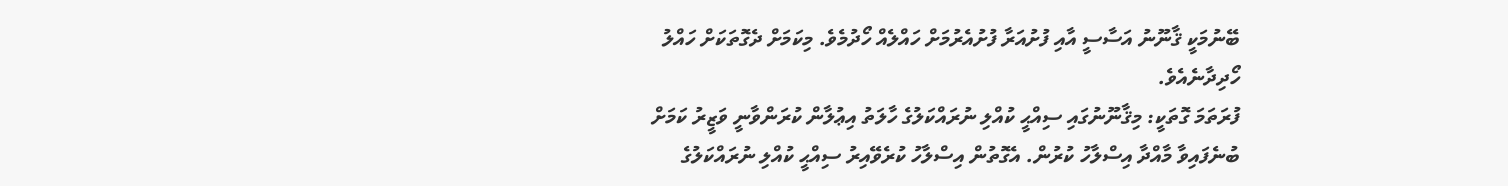ބޭނުމަކީ ޤާނޫނު އަސާސީ އާއި ފުށުއަރާ ފުށުއެރުމަށް ހައްލެއް ހޯދުމެވެ. މިކަމަށް ދެގޮތަކަށް ހައްލު ހޯދިދާނެއެވެ.
ފުރަތަމަ ގޮތަކީ: މިޤާނޫނުގައި ސިއްޙީ ކުއްލި ނުރައްކަލުގެ ހާލަތު އިޢުލާން ކުރަންވާނީ ވަޒީރު ކަމަށް ބުނެފައިވާ މާއްދާ އިސްލާހު ކުރުން. އެގޮތުން އިސްލާހު ކުރެވޭއިރު ސިއްޙީ ކުއްލި ނުރައްކަލުގެ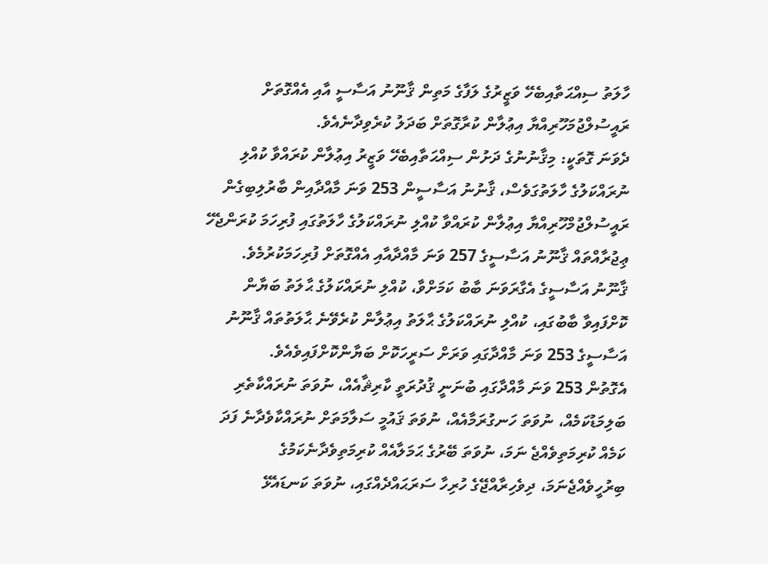ހާލަތު ސިއްޙަތާއިބެހޭ ވަޒީރުގެ ލަފާގެ މަތިން ޤާނޫނު އަސާސީ އާއި އެއްގޮތަށް ރައީސުލްޖުމަހޫރިއްޔާ އިޢުލާން ކުރާގޮތަށް ބަދަލު ކުރެވިދާނެއެވެ.
ދެވަނަ ގޮތަކީ: މިޤާނުނުގެ ދަށުން ސިއްޙަތާއިބެހޭ ވަޒީރު އިޢުލާން ކުރައްވާ ކުއްލި ނުރައްކަލުގެ ހާލަތުގަވެސް، ޤާނުނު އަސާސީން 253 ވަނަ މާއްދާއިން ބާރުލިބިގެން ރައީސުލްޖުމްހޫރިއްޔާ އިޢުލާން ކުރައްވާ ކުއްލި ނުރައްކަލުގެ ހާލަތުގައި ފުރިހަމަ ކުރަންޖެހޭ ޢިޖުރާއްތައް ޤާނޫނު އަސާސީގެ 257 ވަނަ މާއްދާއާއި އެއްގޮތަށް ފުރިހަމަކުރުމެވެ.
ޤާނޫނު އަސާސީގެ އެގާރަވަނަ ބާބު ކަމަށްވާ، ކުއްލި ނުރައްކަލުގެ ޙާލަތު ބަޔާން ކޮށްފައިވާ ބާބުގައި، ކުއްލި ނުރައްކަލުގެ ޙާލަތު އިޢުލާން ކުރެވޭނެ ޙާލަތުތައް ޤާނޫނު އަސާސީގެ 253 ވަނަ މާއްދާގައި ވަރަށް ސަރީހަކޮށް ބަޔާންކޮށްފައިވެއެވެ.
އެގޮތުން 253 ވަނަ މާއްދާގައި ބުނަނީ ޤުދުރަތީ ކާރިޘާއެއް، ނުވަތަ ނުރައްކާތެރި ބަލިމަޑުކަމެއް، ނުވަތަ ހަނގުރަމާއެއް، ނުވަތަ ޤައުމީ ސަލާމަތަށް ނުރައްކާވެދާނެ ފަދަ ކަމެއް ކުރިމަތިވެއްޖެ ނަމަ، ނުވަތަ ބޭރުގެ ޙަމަލާއެއް ކުރިމަތިވެދާނެކަމުގެ ބިރުހީވެއްޖެނަމަ، ދިވެހިރާއްޖޭގެ ހުރިހާ ސަރަޙައްދެއްގައި، ނުވަތަ ކަނޑައެޅޭ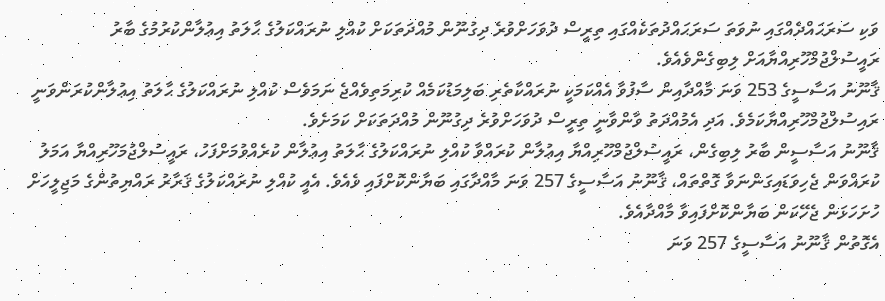ވަކި ސަރަޙައްދެއްގައި ނުވަތަ ސަރަޙައްދުތަކެއްގައި ތިރީސް ދުވަހަށްވުރެ ދިގުނޫން މުއްދަތަކަށް ކުއްލި ނުރައްކަލުގެ ޙާލަތު އިޢުލާންކުރުމުގެ ބާރު ރައީސުލްޖުމްހޫރިއްޔާއަށް ލިބިގެންވެއެވެ.
ޤާނޫނު އަސާސީގެ 253 ވަނަ މާއްދާއިން ސާފުވާ އެއްކަމަކީ ނުރައްކާތެރި ބަލިމަޑުކަމެއް ކުރިމަތިވެއްޖެ ނަމަވެސް ކުއްލި ނުރައްކަލުގެ ޙާލަތު އިޢުލާންކުރަންވަނީ ރައިސުލްޖުމްހޫރިއްޔާކަމެވެ. އަދި އެމުއްދަތު ވާންވާނީ ތިރީސް ދުވަހަށްވުރެ ދިގުނޫން މުއްދަތަކަށް ކަމަށެވެ.
ޤާނޫނު އަސާސީން ބާރު ލިބިގެން، ރައީސުލްޖުމްހޫރިއްޔާ އިޢުލާން ކުރައްވާ ކުއްލި ނުރައްކަލުގެ ޙާލަތު އިޢުލާން ކުރެއްވުމަށްފަހު، ރައީސުލްޖުމަހޫރިއްޔާ އަމަލު ކުރައްވަން ޖެހިވަޑައިގަންނަވާ ގޮތްތައް، ޤާނޫނު އަސާސީގެ 257 ވަނަ މާއްދާގައި ބަޔާންކޮށްފައި ވެއެވެ. އެއީ ކުއްލި ނުރައްކަލުގެ ޤަރާރު ރައްޔިތުންގެ މަޖިލީހަށް ހުށަހަޅަން ޖެހޭކަން ބަޔާންކޮށްފައިވާ މާއްދާއެވެ.
އެގޮތުން ޤާނޫނު އަސާސީގެ 257 ވަނަ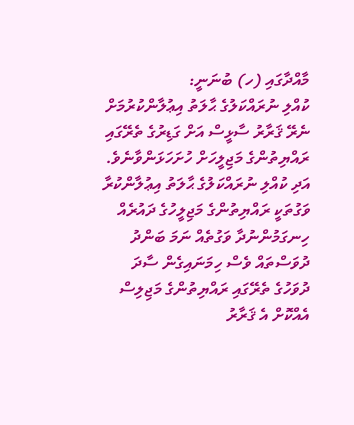މާއްދާގައި (ހ) ބުނަނީ:
ކުއްލި ނުރައްކަލުގެ ޙާލަތު އިޢުލާންކުރުމަށް ނެރޭ ޤަރާރު ސާޅީސް އަށް ގަޑިރުގެ ތެރޭގައި ރައްޔިތުންގެ މަޖިލީހަށް ހުށަހަޅަންވާނެވެ. އަދި ކުއްލި ނުރައްކަލުގެ ޙާލަތު އިޢުލާންކުރާ ވަގުތަކީ ރައްޔިތުންގެ މަޖިލީހުގެ ދައުރެއް ހިނގަމުންނުދާ ވަގުތެއް ނަމަ ބަންދު ދުވަސްތައް ވެސް ހިމަނައިގެން ސާދަ ދުވަހުގެ ތެރޭގައި ރައްޔިތުންގެ މަޖިލިސް އެއްކޮށް އެ ޤަރާރު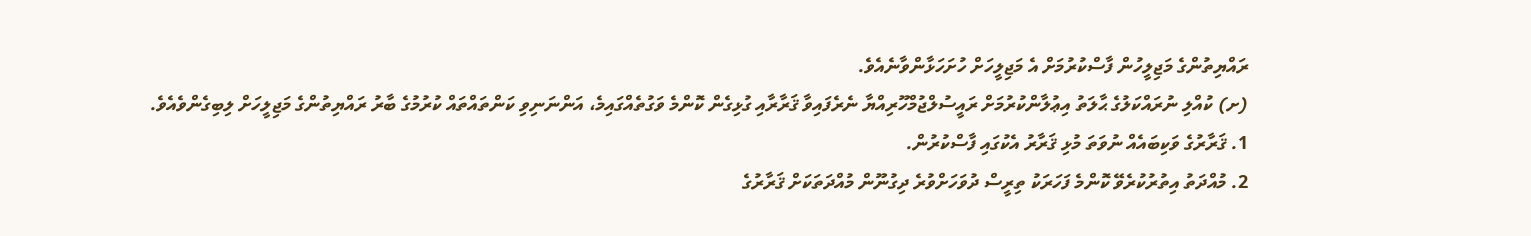ރައްޔިތުންގެ މަޖިލީހުން ފާސްކުރުމަށް އެ މަޖިލީހަށް ހުށަހަޅާންވާނެއެވެ.
(ށ) ކުއްލި ނުރައްކަލުގެ ޙާލަތު އިޢުލާންކުރުމަށް ރައީސުލްޖުމްހޫރިއްޔާ ނެރެފައިވާ ޤަރާރާއި ގުޅިގެން ކޮންމެ ވަގުތެއްގައިމެ، އަންނަނިވި ކަންތައްތައް ކުރުމުގެ ބާރު ރައްޔިތުންގެ މަޖިލީހަށް ލިބިގެންވެއެވެ.
1. ޤަރާރުގެ ވަކިބައެއް ނުވަތަ މުޅި ޤަރާރު އެކުގައި ފާސްކުރުން.
2. މުއްދަތު އިތުރުކުރެވޭ ކޮންމެ ފަހަރަކު ތިރީސް ދުވަހަށްވުރެ ދިގުނޫން މުއްދަތަކަށް ޤަރާރުގެ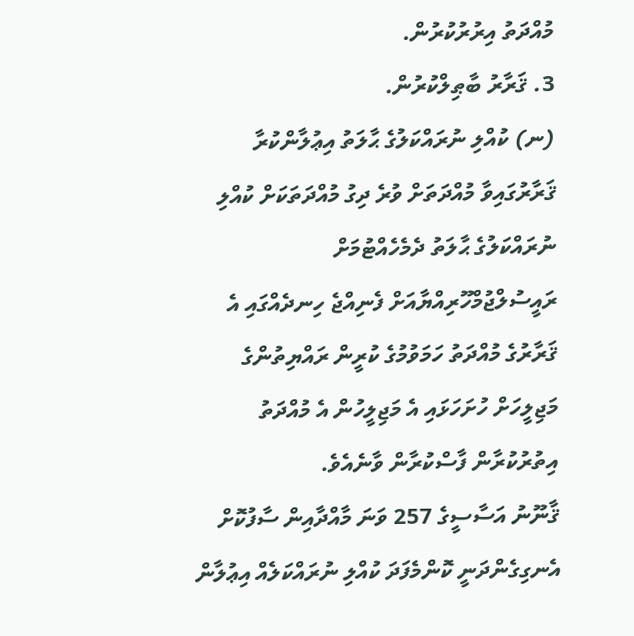މުއްދަތު އިރުރުކުރުން.
3. ޤަރާރު ބާޠިލްކުރުން.
(ނ) ކުއްލި ނުރައްކަލުގެ ޙާލަތު އިޢުލާންކުރާ ޤަރާރުގައިވާ މުއްދަތަށް ވުރެ ދިގު މުއްދަތަކަށް ކުއްލި ނުރައްކަލުގެ ޙާލަތު ދެމެހެއްޓުމަށް ރައީސުލްޖުމްހޫރިއްޔާއަށް ފެނިއްޖެ ހިނދެއްގައި އެ ޤަރާރުގެ މުއްދަތު ހަމަވުމުގެ ކުރީން ރައްޔިތުންގެ މަޖިލީހަށް ހުށަހަޅައި އެ މަޖިލީހުން އެ މުއްދަތު އިތުރުކުރާން ފާސްކުރާން ވާނެއެވެ.
ޤާނޫނު އަސާސީގެ 257 ވަނަ މާއްދާއިން ސާފުކޮށް އެނގިގެންދަނީ ކޮންމެފަދަ ކުއްލި ނުރައްކަލެއް އިޢުލާން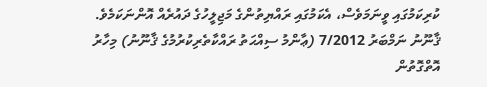ކުރިކަމުގައި ވީނަމަވެސް، އެކަމުގައި ރައްޔިތުންގެ މަޖިލީހުގެ ދައުރެއް އޮންނަކަމެވެ.
ޤާނޫނު ނަމްބަރު 7/2012 (ޢާންމު ސިއްޙަތު ރައްކާތެރިކުރުމުގެ ޤާނޫނު) މިހާރު އޮތްގޮތުން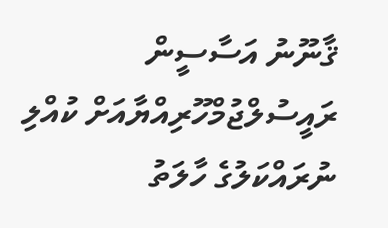ޤާނޫނު އަސާސީން ރައީސުލްޖުމްހޫރިއްޔާއަށް ކުއްލި ނުރައްކަލުގެ ހާލަތު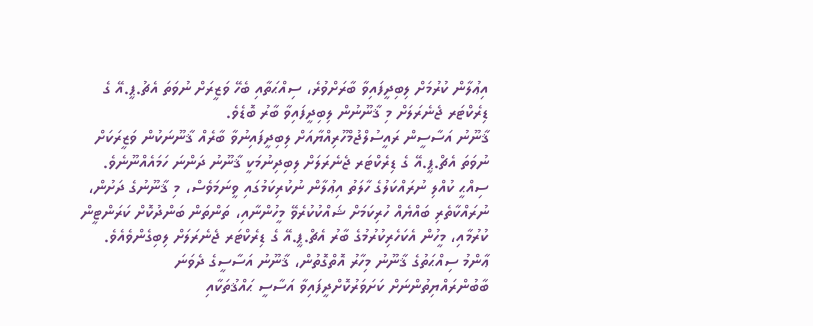އިޢުލާން ކުރުމަށް ލިބިދީފައިވާ ބާރަށްވުރެ، ސިއްޙަތާއި ބެހޭ ވަޒީރަށް ނުވަތަ އެޗު.ޕީ.އޭ ގެ ޑިރެކްޓަރ ޖެނެރަލަށް މި ޤާނޫނުން ލިބިދީފައިވާ ބާރު ބޮޑެވެ.
ޤާނޫނު އަސާސީން ރައީސުލްޖުމްހޫރިއްޔާއަށް ލިބިދީފައިނުވާ ބާރެއް ޤާނޫނަކުން ވަޒީރަކަށް ނުވަތަ އެޗް.ޕީ.އޭ ގެ ޑިރެކްޓަރ ޖެނެރަލަށް ލިބިދިނުމަކީ ޤާނޫނު ދަންނަ ހަމައެއްނޫނެވެ.
ސިއްޙީ ކުއްލި ނުރައްކަލުގެ ހާލަތު އިޢުލާން ނުކުރިކަމުގައި ވީނަމަވެސް، މި ޤާނޫނުގެ ދަށުން، ނުރައްކާތެރި ބައްޔެއް ހުރިކަމަށް ޝައްކުކުރެވޭ މީހުންނާއި، ތަންތަން ބަންދުކޮށް ކަރަންޓީން ކުރުމާއި، މީހުން އެކަހެރިކުރުމުގެ ބާރު އެޗް.ޕީ.އޭ ގެ ޑިރެކްޓަރ ޖެނެރަލަށް ލިބިގެންވެއެވެ.
ޢާންމު ސިއްޙަތުގެ ޤާނޫނު މިހާރު އޮތްގޮތުން، ޤާނޫނު އަސާސީގެ ދެވަނަ ބާބުންރައްޔިތުންނަށް ކަށަވަރުކޮށްދީފައިވާ އަސާސީ ޙައްޤުތަކާއި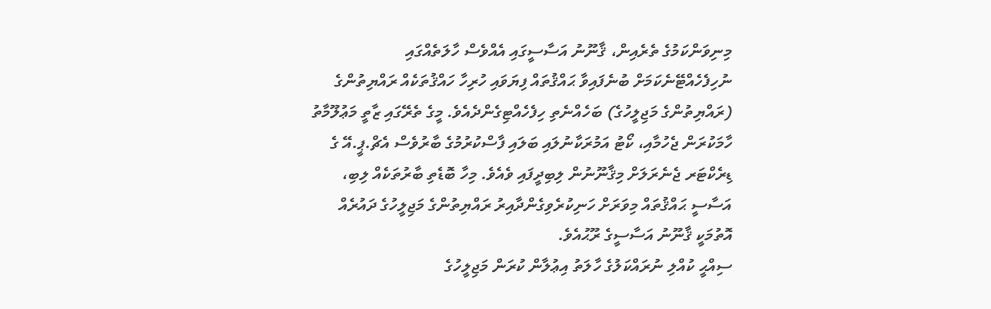މިނިވަންކަމުގެ ތެރެއިން، ޤާނޫނު އަސާސީގައި އެއްވެސް ހާލަތެއްގައި ނުހިފެހެއްޓޭނެކަމަށް ބުނެފައިވާ ޙައްޤުތައް ފިޔަވައި ހުރިހާ ހައްޤުތަކެއް ރައްޔިތުންގެ (ރައްޔިތުންގެ މަޖިލީހުގެ) ބަހެއްނެތި ހިފެހެއްޓިގެންދެއެވެ. މީގެ ތެރޭގައި ޒާތީ މަޢުލޫމާތު ހާމަކުރަން ޖެހުމާއި، ކޯޓު އަމުރަކާނުލައި ބަލައި ފާސްކުރުމުގެ ބާރުވެސް އެޗް.ޕީ.އޭ ގެ ޑިރެކްޓަރ ޖެނެރަލަށް މިޤާނޫނުން ލިބިދީފައި ވެއެވެ. މިހާ ބޮޑެތި ބާރުތަކެއް ލިބި، އަސާސީ ޙައްޤުތައް މިވަރަށް ހަނިކުރެވިގެންދާއިރު ރައްޔިތުންގެ މަޖިލީހުގެ ދައުރެއް އޮތުމަކީ ޤާނޫނު އަސާސީގެ ރޫޙުއެވެ.
ސިއްޙީ ކުއްލި ނުރައްކަލުގެ ހާލަތު އިޢުލާން ކުރަން މަޖިލީހުގެ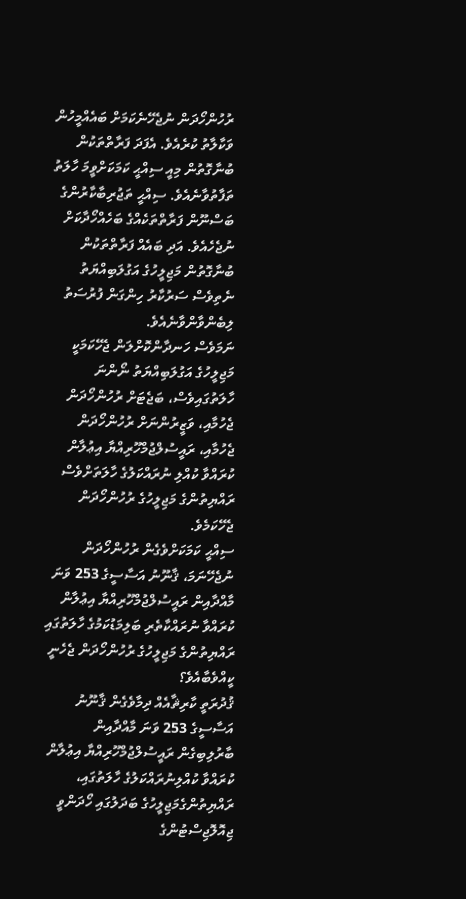ރުހުންހޯދަން ނުޖެހޭނެކަމަށް ބައެއްމީހުން ވަކާލާތު ކުރެއެވެ. އެފަދަ ފަރާތްތަކުން ބުނާގޮތުން މިއީ ސިއްޙީ ކަމަކަށްވީމަ ހާލަތު ތަފާތުވާނެއެވެ. ސިއްޙީ ތަޖުރިބާކާރުންގެ ބަސްނޫން ފަރާތްތަކެއްގެ ބަހެއްހޯދާކަށް ނުޖެހެއެވެ. އަދި ބައެއް ފަރާތްތަކުން ބުނާގޮތުން މަޖިލީހުގެ އަގުލަބިއްޔަތު ނެތިވެސް ސަރުކާރު ހިންގަން ފުރުސަތު ލިބެންވާންވާނެއެވެ.
ނަމަވެސް ހަނދާންކޮށްލަން ޖެހޭކަމަކީ މަޖިލީހުގެ އަގުލަބިއްޔަތު ނޯންނަ ހާލަތުގައިވެސް، ބަޖެޓަށް ރުހުންހޯދަން ޖެހުމާއި، ވަޒީރުންނަށް ރުހުންހޯދަން ޖެހުމާއި، ރައީސުލްޖުމްހޫރިއްޔާ އިޢުލާން ކުރައްވާ ކުއްލި ނުރައްކަލުގެ ހާލަތަށްވެސް ރައްޔިތުންގެ މަޖިލީހުގެ ރުހުންހޯދަން ޖެހޭކަމެވެ.
ސިއްޙީ ކަމަކަށްވެގެން ރުހުންހޯދަން ނުޖެހޭނަމަ، ޤާނޫނު އަސާސީގެ 253 ވަނަ މާއްދާއިން ރައީސުލްޖުމްހޫރިއްޔާ އިޢުލާން ކުރައްވާ ނުރައްކާތެރި ބަލިމަޑުކަމުގެ ހާލަތުގައި ރައްޔިތުންގެ މަޖިލީހުގެ ރުހުންހޯދަން ޖެހެނީ ކީއްވެބާއެވެ؟
ޤުދުރަތީ ކާރިޘާއެއް ދިމާވެގެން ޤާނޫނު އަސާސީގެ 253 ވަނަ މާއްދާއިން ބާރުލިބިގެން ރައީސުލްޖުމްހޫރިއްޔާ އިޢުލާން ކުރައްވާ ކުއްލިނުރައްކަލުގެ ހާލަތުގައި، ރައްޔިތުންގެމަޖިލީހުގެ ބަދަލުގައި ހޯދަންވީ ޖިއޮލޮޖިސްޓުންގެ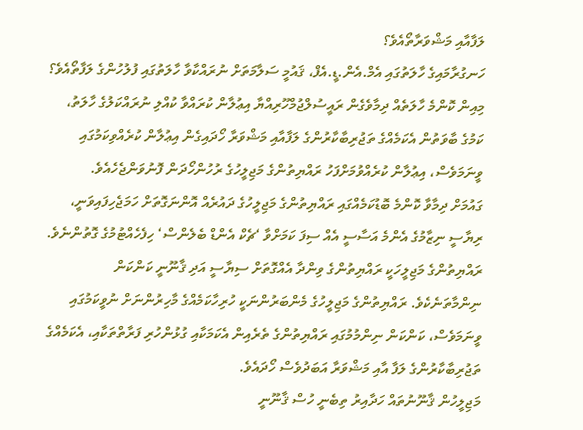ލަފާއާއި މަޝްވަރާތޯއެވެ؟
ހަނގުރާމައިގެ ހާލަތުގައި އެމް.އެން.ޑީ.އެފް، ޤައުމީ ސަލާމަތަށް ނުރައްކާވާ ހާލަތުގައި ފުލުހުންގެ ލަފާތޯއެވެ؟
މިއިން ކޮންމެ ހާލަތެއް ދިމާވެގެން ރައީސުލްޖުމްހޫރިއްޔާ އިޢުލާން ކުރައްވާ ކުއްލި ނުރައްކަލުގެ ހާލަތު، ކަމުގެ ބާވަތުން އެކަމެއްގެ ތަޖުރިބާކާރުންގެ ލަފާއާއި މަޝްވަރާ ހޯދައިގެން އިޢުލާން ކުރެއްވިކަމުގައި ވީނަމަވެސް، އިޢުލާން ކުރެއްވުމަށްފަހު ރައްޔިތުންގެ މަޖިލީހުގެ ރުހުންހޯދަން ފޮނުވަންޖެހެއެވެ.
ގައުމަށް ދިމާވާ ކޮންމެ ބޮޑުކަމެއްގައި ރައްޔިތުންގެ މަޖިލީހުގެ ދައުރެއް އޮންނަގޮތަށް ހަމަޖެހިފައިވަނީ، ރިޔާސީ ނިޒާމުގެ އެންމެ އަސާސީ އެއް ސިފަ ކަމަށްވާ ‘ޗެކް އެންޑް ބެލެންސް‘ ހިފެހެއްޓުމުގެ ގޮތުންނެވެ.
ރައްޔިތުންގެ މަޖިލީހަކީ ރައްޔިތުންގެ ވިންދާ އެއްގޮތަށް ސިޔާސީ އަދި ޤާނޫނީ ކަންކަން ނިންމާތަނެކެވެ. ރައްޔިތުންގެ މަޖިލީހުގެ މެންބަރުންނަކީ ހުރިހާކަމެއްގެ މާހިރުންނަށް ނުވީކަމުގައި ވީނަމަވެސް، ކަންކަން ނިންމުމުގައި ރައްޔިތުންގެ ތެރެއިން އެކަމަކާއި ގުޅުންހުރި ފަރާތްތަކާއި، އެކަމެއްގެ ތަޖުރިބާކާރުންގެ ލަފާ އާއި މަޝްވަރާ އަބަދުވެސް ހޯދައެވެ.
މަޖިލީހުން ޤާނޫނުތައް ހަދާއިރު ތިބެނީ ހުސް ޤާނޫނީ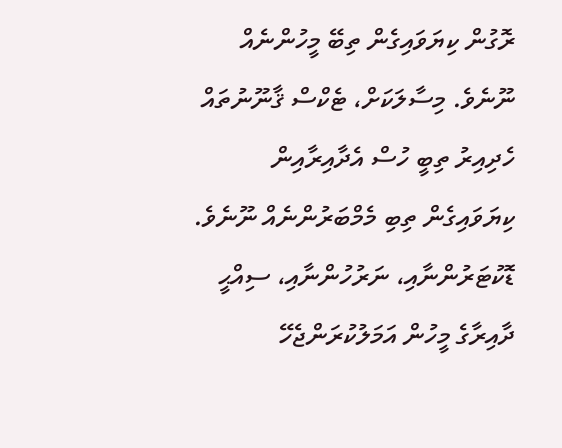ރޮގުން ކިޔަވައިގެން ތިބޭ މީހުންނެއް ނޫނެވެ. މިސާލަކަށް، ޓެކްސް ޤާނޫނުތައް ހެދިއިރު ތިބީ ހުސް އެދާއިރާއިން ކިޔަވައިގެން ތިބި މެމްބަރުންނެއް ނޫނެވެ. ޑޮކުޓަރުންނާއި، ނަރުހުންނާއި، ސިއްޙީ ދާއިރާގެ މީހުން އަމަލުކުރަންޖެހޭ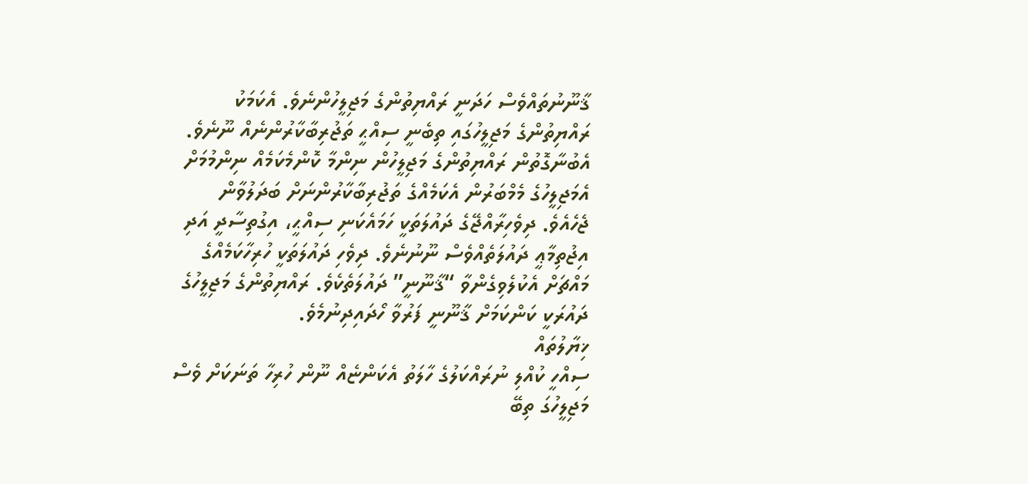ޤާނޫނުތައްވެސް ހަދަނީ ރައްޔިތުންގެ މަޖިލީހުންނެވެ. އެކަމަކު ރައްޔިތުންގެ މަޖިލީހުގައި ތިބެނީ ސިއްޙީ ތަޖުރިބާކާރުންނެއް ނޫނެވެ.
އެބުނާގޮތުން ރައްޔިތުންގެ މަޖިލީހުން ނިންމާ ކޮންމެކަމެއް ނިންމުމަށް އެމަޖިލީހުގެ މެމްބަރުން އެކަމެއްގެ ތަޖުރިބާކާރުންނަށް ބަދަލުވާން ޖެހެއެވެ. ދިވެހިރާއްޖޭގެ ދައުލަތަކީ ހަމައެކަނި ސިއްޙީ، އިގުތިސާދީ އަދި އިޖުތިމާޢީ ދައުލަތެއްވެސް ނޫނުނެވެ. ދިވެހި ދައުލަތަކީ ހުރިހާކަމެއްގެ މައްޗަށް އެކުލެވިގެންވާ “ޤާނޫނީ” ދައުލަތެކެވެ. ރައްޔިތުންގެ މަޖިލީހުގެ ދައުރަކީ ކަންކަމަށް ޤާނޫނީ ފަރުވާ ހޯދައިދިނުމެވެ.
ޚިޔާލުތައް
ސިއްހީ ކުއްލި ނުރައްކަލުގެ ހާލަތު އެކަންޏެއް ނޫން ހުރިހާ ތަނަކަށް ވެސް މަޖިލީހުގަ ތިބޭ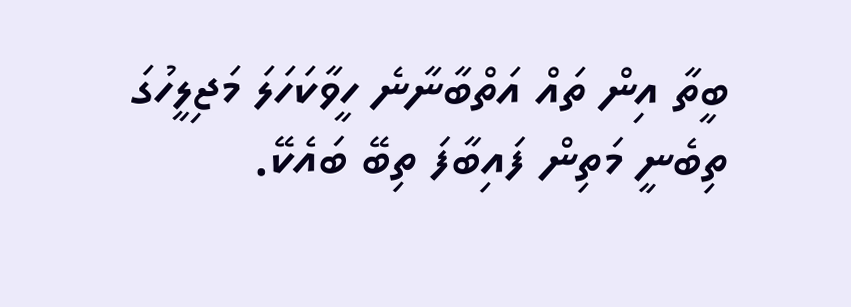ބީތާ އިން ތައް އަތްބާނާނެ ހީވާކަހަލަ މަޖިލީހުގަ ތިބެނީ މަތިން ފައިބާފަ ތިބޭ ބައެކޭ.